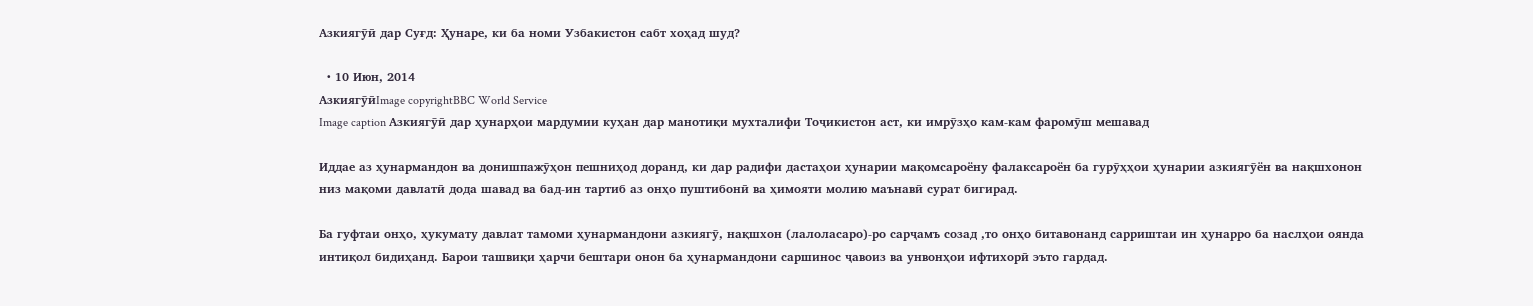Азкиягӯӣ дар Суғд: Ҳунаре, ки ба номи Узбакистон сабт хоҳад шуд?

  • 10 Июн, 2014
АзкиягӯӣImage copyrightBBC World Service
Image caption Азкиягӯӣ дар ҳунарҳои мардумии куҳан дар манотиқи мухталифи Тоҷикистон аст, ки имрӯзҳо кам-кам фаромӯш мешавад

Иддае аз ҳунармандон ва донишпажӯҳон пешниҳод доранд, ки дар радифи дастаҳои ҳунарии мақомсароёну фалаксароён ба гурӯҳҳои ҳунарии азкиягӯён ва нақшхонон низ мақоми давлатӣ дода шавад ва бад-ин тартиб аз онҳо пуштибонӣ ва ҳимояти молию маънавӣ сурат бигирад.

Ба гуфтаи онҳо, ҳукумату давлат тамоми ҳунармандони азкиягӯ, нақшхон (лалоласаро)-ро сарҷамъ созад ,то онҳо битавонанд сарриштаи ин ҳунарро ба наслҳои оянда интиқол бидиҳанд. Барои ташвиқи ҳарчи бештари онон ба ҳунармандони саршинос ҷавоиз ва унвонҳои ифтихорӣ эъто гардад.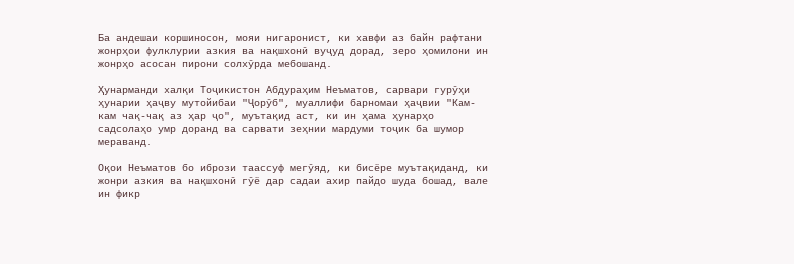Ба андешаи коршиносон, мояи нигаронист, ки хавфи аз байн рафтани жонрҳои фулклурии азкия ва нақшхонӣ вуҷуд дорад, зеро ҳомилони ин жонрҳо асосан пирони солхӯрда мебошанд.

Ҳунарманди халқи Тоҷикистон Абдураҳим Неъматов, сарвари гурӯҳи ҳунарии ҳаҷву мутойибаи "Ҷорӯб", муаллифи барномаи ҳаҷвии "Кам-кам чақ-чақ аз ҳар ҷо", муътақид аст, ки ин ҳама ҳунарҳо садсолаҳо умр доранд ва сарвати зеҳнии мардуми тоҷик ба шумор мераванд.

Оқои Неъматов бо ибрози таассуф мегӯяд, ки бисёре муътақиданд, ки жонри азкия ва нақшхонӣ гӯё дар садаи ахир пайдо шуда бошад, вале ин фикр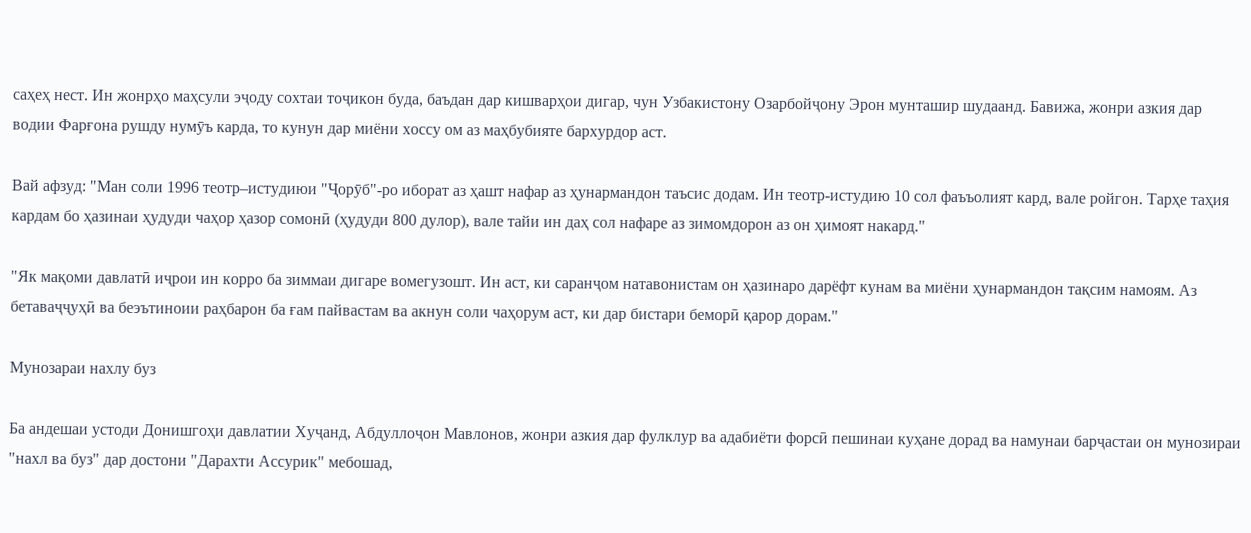саҳеҳ нест. Ин жонрҳо маҳсули эҷоду сохтаи тоҷикон буда, баъдан дар кишварҳои дигар, чун Узбакистону Озарбойҷону Эрон мунташир шудаанд. Бавижа, жонри азкия дар водии Фарғона рушду нумӯъ карда, то кунун дар миёни хоссу ом аз маҳбубияте бархурдор аст.

Вай афзуд: "Ман соли 1996 теотр–истудиюи "Ҷорӯб"-ро иборат аз ҳашт нафар аз ҳунармандон таъсис додам. Ин теотр-истудию 10 сол фаъъолият кард, вале ройгон. Тарҳе таҳия кардам бо ҳазинаи ҳудуди чаҳор ҳазор сомонӣ (ҳудуди 800 дулор), вале тайи ин даҳ сол нафаре аз зимомдорон аз он ҳимоят накард."

"Як мақоми давлатӣ иҷрои ин корро ба зиммаи дигаре вомегузошт. Ин аст, ки саранҷом натавонистам он ҳазинаро дарёфт кунам ва миёни ҳунармандон тақсим намоям. Аз бетаваҷҷуҳӣ ва беэътиноии раҳбарон ба ғам пайвастам ва акнун соли чаҳорум аст, ки дар бистари беморӣ қарор дорам."

Мунозараи нахлу буз

Ба андешаи устоди Донишгоҳи давлатии Хуҷанд, Абдуллоҷон Мавлонов, жонри азкия дар фулклур ва адабиёти форсӣ пешинаи куҳане дорад ва намунаи барҷастаи он мунозираи "нахл ва буз" дар достони "Дарахти Ассурик" мебошад,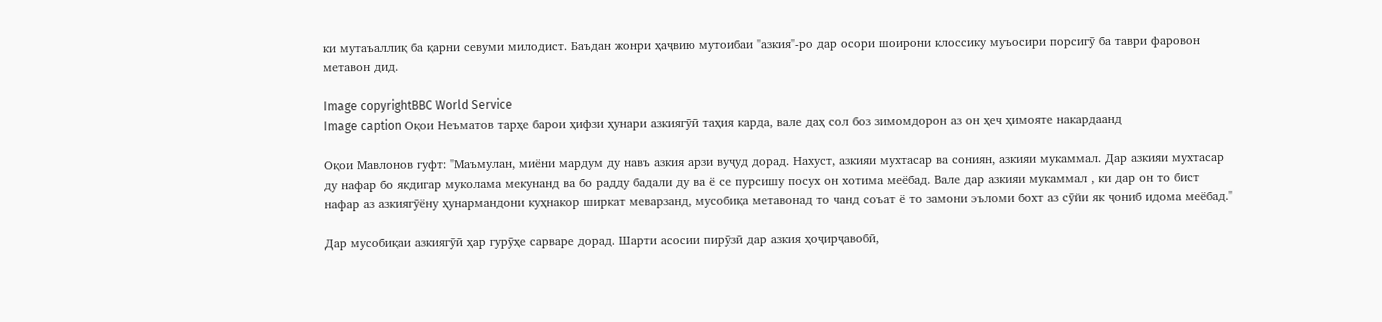ки мутаъаллиқ ба қарни севуми милодист. Баъдан жонри ҳаҷвию мутоибаи "азкия"-ро дар осори шоирони клоссику муъосири порсигӯ ба таври фаровон метавон дид.

Image copyrightBBC World Service
Image caption Оқои Неъматов тарҳе барои ҳифзи ҳунари азкиягӯӣ таҳия карда, вале даҳ сол боз зимомдорон аз он ҳеч ҳимояте накардаанд

Оқои Мавлонов гуфт: "Маъмулан, миёни мардум ду навъ азкия арзи вуҷуд дорад. Нахуст, азкияи мухтасар ва сониян, азкияи мукаммал. Дар азкияи мухтасар ду нафар бо якдигар муколама мекунанд ва бо радду бадали ду ва ё се пурсишу посух он хотима меёбад. Вале дар азкияи мукаммал , ки дар он то бист нафар аз азкиягӯёну ҳунармандони куҳнакор ширкат меварзанд, мусобиқа метавонад то чанд соъат ё то замони эъломи бохт аз сӯйи як ҷониб идома меёбад."

Дар мусобиқаи азкиягӯӣ ҳар гурӯҳе сарваре дорад. Шарти асосии пирӯзӣ дар азкия ҳоҷирҷавобӣ,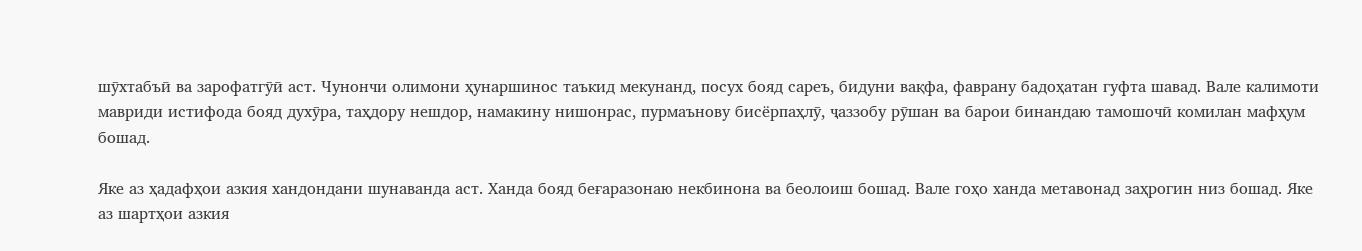шӯхтабъӣ ва зарофатгӯӣ аст. Чунончи олимони ҳунаршинос таъкид мекунанд, посух бояд сареъ, бидуни вақфа, фаврану бадоҳатан гуфта шавад. Вале калимоти мавриди истифода бояд духӯра, таҳдору нешдор, намакину нишонрас, пурмаънову бисёрпаҳлӯ, ҷаззобу рӯшан ва барои бинандаю тамошочӣ комилан мафҳум бошад.

Яке аз ҳадафҳои азкия хандондани шунаванда аст. Ханда бояд беғаразонаю некбинона ва беолоиш бошад. Вале гоҳо ханда метавонад заҳрогин низ бошад. Яке аз шартҳои азкия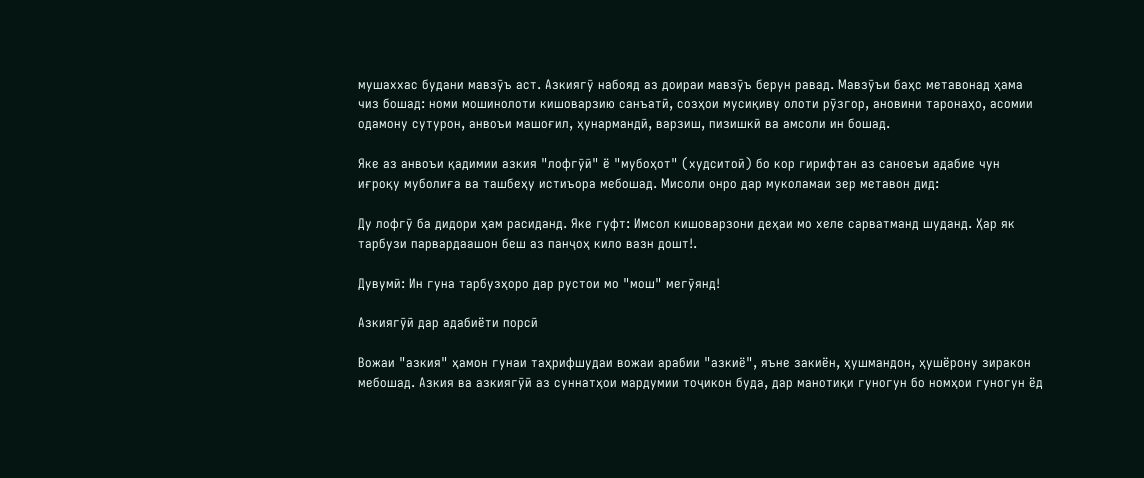мушаххас будани мавзӯъ аст. Азкиягӯ набояд аз доираи мавзӯъ берун равад. Мавзӯъи баҳс метавонад ҳама чиз бошад: номи мошинолоти кишоварзию санъатӣ, созҳои мусиқиву олоти рӯзгор, ановини таронаҳо, асомии одамону сутурон, анвоъи машоғил, ҳунармандӣ, варзиш, пизишкӣ ва амсоли ин бошад.

Яке аз анвоъи қадимии азкия "лофгӯӣ" ё "мубоҳот" (худситоӣ) бо кор гирифтан аз саноеъи адабие чун иғроқу муболиға ва ташбеҳу истиъора мебошад. Мисоли онро дар муколамаи зер метавон дид:

Ду лофгӯ ба дидори ҳам расиданд. Яке гуфт: Имсол кишоварзони деҳаи мо хеле сарватманд шуданд. Ҳар як тарбузи парвардаашон беш аз панҷоҳ кило вазн дошт!.

Дувумӣ: Ин гуна тарбузҳоро дар рустои мо "мош" мегӯянд!

Азкиягӯӣ дар адабиёти порсӣ

Вожаи "азкия" ҳамон гунаи таҳрифшудаи вожаи арабии "азкиё", яъне закиён, ҳушмандон, ҳушёрону зиракон мебошад. Азкия ва азкиягӯӣ аз суннатҳои мардумии тоҷикон буда, дар манотиқи гуногун бо номҳои гуногун ёд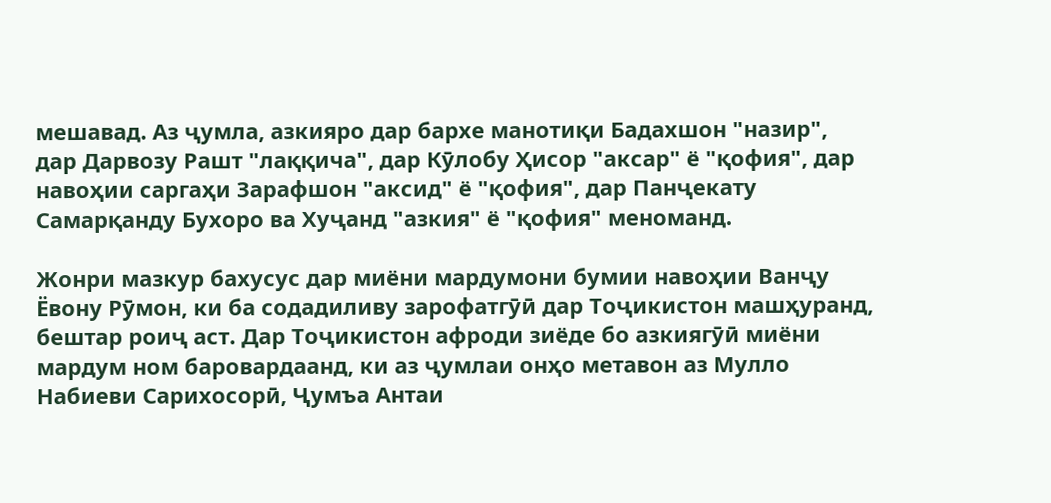мешавад. Аз ҷумла, азкияро дар бархе манотиқи Бадахшон "назир", дар Дарвозу Рашт "лаққича", дар Кӯлобу Ҳисор "аксар" ё "қофия", дар навоҳии саргаҳи Зарафшон "аксид" ё "қофия", дар Панҷекату Самарқанду Бухоро ва Хуҷанд "азкия" ё "қофия" меноманд.

Жонри мазкур бахусус дар миёни мардумони бумии навоҳии Ванҷу Ёвону Рӯмон, ки ба содадиливу зарофатгӯӣ дар Тоҷикистон машҳуранд, бештар роиҷ аст. Дар Тоҷикистон афроди зиёде бо азкиягӯӣ миёни мардум ном баровардаанд, ки аз ҷумлаи онҳо метавон аз Мулло Набиеви Сарихосорӣ, Ҷумъа Антаи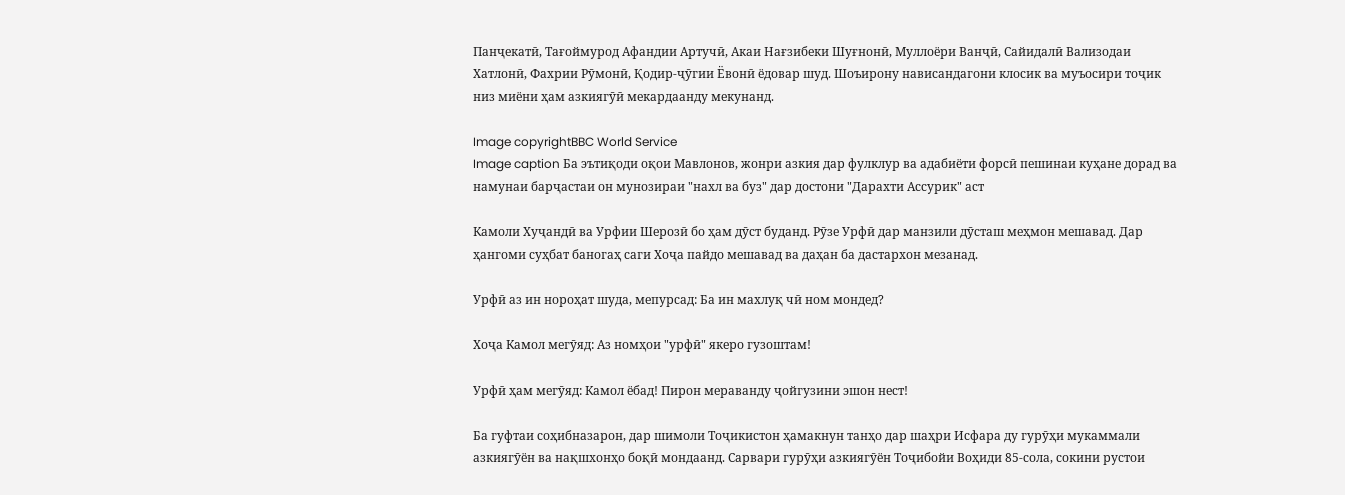Панҷекатӣ, Тағоймурод Афандии Артучӣ, Акаи Нағзибеки Шуғнонӣ, Муллоёри Ванҷӣ, Сайидалӣ Вализодаи Хатлонӣ, Фахрии Рӯмонӣ, Қодир-ҷӯгии Ёвонӣ ёдовар шуд. Шоъирону нависандагони клосик ва муъосири тоҷик низ миёни ҳам азкиягӯӣ мекардаанду мекунанд.

Image copyrightBBC World Service
Image caption Ба эътиқоди оқои Мавлонов, жонри азкия дар фулклур ва адабиёти форсӣ пешинаи куҳане дорад ва намунаи барҷастаи он мунозираи "нахл ва буз" дар достони "Дарахти Ассурик" аст

Камоли Хуҷандӣ ва Урфии Шерозӣ бо ҳам дӯст буданд. Рӯзе Урфӣ дар манзили дӯсташ меҳмон мешавад. Дар ҳангоми суҳбат баногаҳ саги Хоҷа пайдо мешавад ва даҳан ба дастархон мезанад.

Урфӣ аз ин нороҳат шуда, мепурсад: Ба ин махлуқ чӣ ном мондед?

Хоҷа Камол мегӯяд: Аз номҳои "урфӣ" якеро гузоштам!

Урфӣ ҳам мегӯяд: Камол ёбад! Пирон мераванду ҷойгузини эшон нест!

Ба гуфтаи соҳибназарон, дар шимоли Тоҷикистон ҳамакнун танҳо дар шаҳри Исфара ду гурӯҳи мукаммали азкиягӯён ва нақшхонҳо боқӣ мондаанд. Сарвари гурӯҳи азкиягӯён Тоҷибойи Воҳиди 85-сола, сокини рустои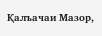Қалъачаи Мазор,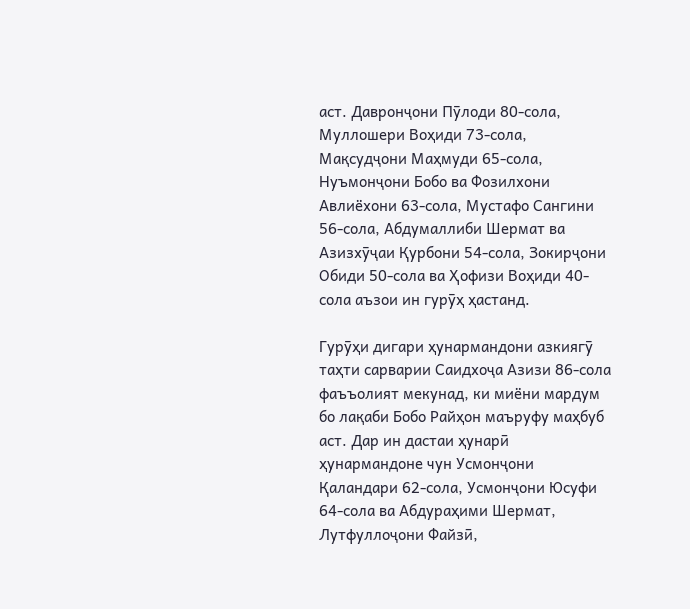аст. Давронҷони Пӯлоди 80-сола, Муллошери Воҳиди 73-сола, Мақсудҷони Маҳмуди 65-сола, Нуъмонҷони Бобо ва Фозилхони Авлиёхони 63-сола, Мустафо Сангини 56-сола, Абдумаллиби Шермат ва Азизхӯҷаи Қурбони 54-сола, Зокирҷони Обиди 50-сола ва Ҳофизи Воҳиди 40-сола аъзои ин гурӯҳ ҳастанд.

Гурӯҳи дигари ҳунармандони азкиягӯ таҳти сарварии Саидхоҷа Азизи 86-сола фаъъолият мекунад, ки миёни мардум бо лақаби Бобо Райҳон маъруфу маҳбуб аст. Дар ин дастаи ҳунарӣ ҳунармандоне чун Усмонҷони Қаландари 62-сола, Усмонҷони Юсуфи 64-сола ва Абдураҳими Шермат, Лутфуллоҷони Файзӣ,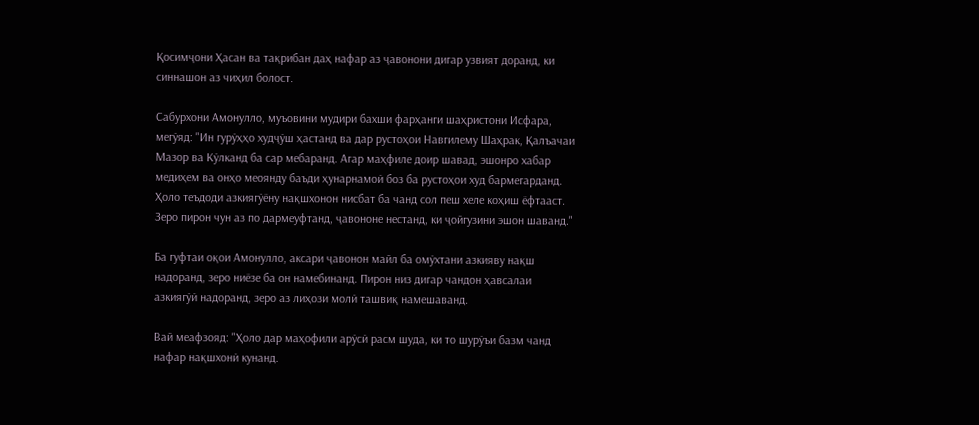Қосимҷони Ҳасан ва тақрибан даҳ нафар аз ҷавонони дигар узвият доранд, ки синнашон аз чиҳил болост.

Сабурхони Амонулло, муъовини мудири бахши фарҳанги шаҳристони Исфара, мегӯяд: "Ин гурӯҳҳо худҷӯш ҳастанд ва дар рустоҳои Навгилему Шаҳрак, Қалъачаи Мазор ва Кӯлканд ба сар мебаранд. Агар маҳфиле доир шавад, эшонро хабар медиҳем ва онҳо меоянду баъди ҳунарнамоӣ боз ба рустоҳои худ бармегарданд. Ҳоло теъдоди азкиягӯёну нақшхонон нисбат ба чанд сол пеш хеле коҳиш ёфтааст. Зеро пирон чун аз по дармеуфтанд, ҷавононе нестанд, ки ҷойгузини эшон шаванд."

Ба гуфтаи оқои Амонулло, аксари ҷавонон майл ба омӯхтани азкияву нақш надоранд, зеро ниёзе ба он намебинанд. Пирон низ дигар чандон ҳавсалаи азкиягӯӣ надоранд, зеро аз лиҳози молӣ ташвиқ намешаванд.

Вай меафзояд: "Ҳоло дар маҳофили арӯсӣ расм шуда, ки то шурӯъи базм чанд нафар нақшхонӣ кунанд.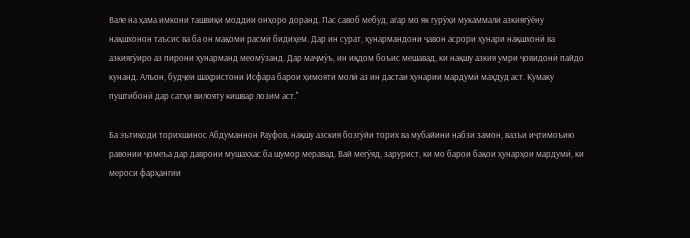Вале на ҳама имкони ташвиқи моддии онҳоро доранд. Пас савоб мебуд, агар мо як гурӯҳи мукаммали азкиягӯёну нақшхонон таъсис ва ба он мақоми расмӣ бидиҳем. Дар ин сурат, ҳунармандони ҷавон асрори ҳунари нақшхонӣ ва азкиягӯиро аз пирони ҳунарманд меомӯзанд. Дар маҷмӯъ, ин иқдом боъис мешавад, ки нақшу азкия умри ҷовидонӣ пайдо кунанд. Алъон, будҷеи шаҳристони Исфара барои ҳимояти молӣ аз ин дастаи ҳунарии мардумӣ маҳдуд аст. Кумаку пуштибонӣ дар сатҳи вилояту кишвар лозим аст."

Ба эътиқоди торихшинос Абдуманнон Рауфов, нақшу азския бозгӯйи торих ва мубайини набзи замон, вазъи иҷтимоъию равонии ҷомеъа дар даврони мушаххас ба шумор меравад. Вай мегӯяд, зарурист, ки мо барои бақои ҳунарҳои мардумӣ, ки мероси фарҳангии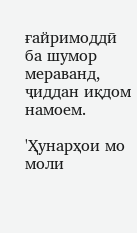ғайримоддӣ ба шумор мераванд, ҷиддан иқдом намоем.

'Ҳунарҳои мо моли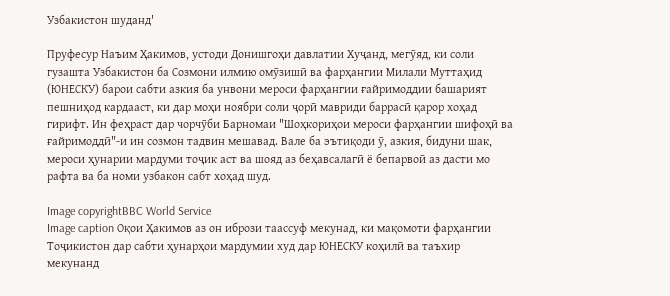Узбакистон шуданд'

Пруфесур Наъим Ҳакимов, устоди Донишгоҳи давлатии Хуҷанд, мегӯяд, ки соли гузашта Узбакистон ба Созмони илмию омӯзишӣ ва фарҳангии Милали Муттаҳид (ЮНЕСКУ) барои сабти азкия ба унвони мероси фарҳангии ғайримоддии башарият пешниҳод кардааст, ки дар моҳи ноябри соли ҷорӣ мавриди баррасӣ қарор хоҳад гирифт. Ин феҳраст дар чорчӯби Барномаи "Шоҳкориҳои мероси фарҳангии шифоҳӣ ва ғайримоддӣ"-и ин созмон тадвин мешавад. Вале ба эътиқоди ӯ, азкия, бидуни шак, мероси ҳунарии мардуми тоҷик аст ва шояд аз беҳавсалагӣ ё бепарвоӣ аз дасти мо рафта ва ба номи узбакон сабт хоҳад шуд.

Image copyrightBBC World Service
Image caption Оқои Ҳакимов аз он ибрози таассуф мекунад, ки мақомоти фарҳангии Тоҷикистон дар сабти ҳунарҳои мардумии худ дар ЮНЕСКУ коҳилӣ ва таъхир мекунанд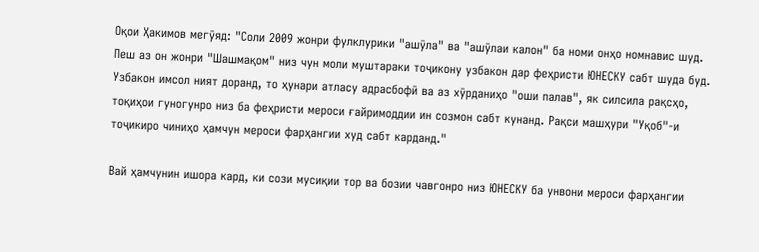Оқои Ҳакимов мегӯяд: "Соли 2009 жонри фулклурики "ашӯла" ва "ашӯлаи калон" ба номи онҳо номнавис шуд. Пеш аз он жонри "Шашмақом" низ чун моли муштараки тоҷикону узбакон дар феҳристи ЮНЕСКУ сабт шуда буд. Узбакон имсол ният доранд, то ҳунари атласу адрасбофӣ ва аз хӯрданиҳо "оши палав", як силсила рақсҳо, тоқиҳои гуногунро низ ба феҳристи мероси ғайримоддии ин созмон сабт кунанд. Рақси машҳури "Уқоб"-и тоҷикиро чиниҳо ҳамчун мероси фарҳангии худ сабт карданд."

Вай ҳамчунин ишора кард, ки сози мусиқии тор ва бозии чавгонро низ ЮНЕСКУ ба унвони мероси фарҳангии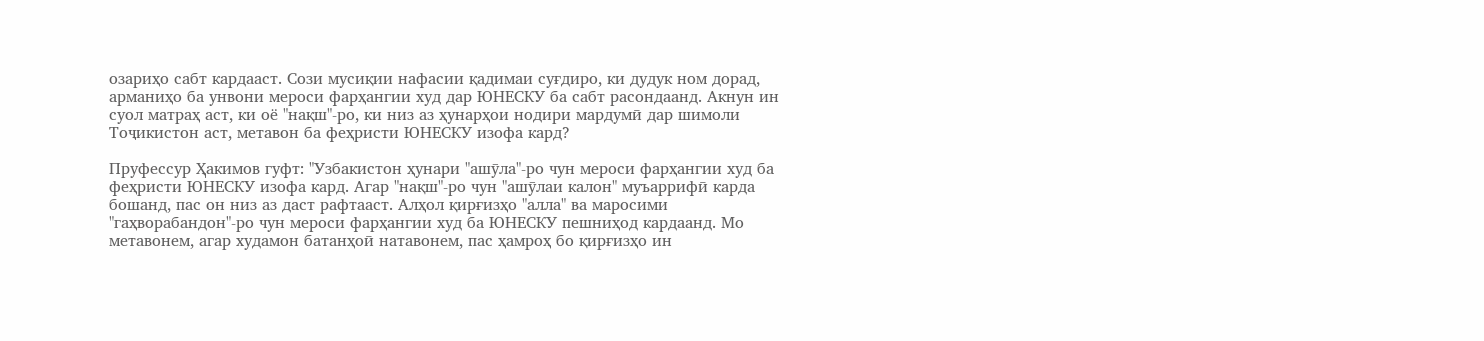озариҳо сабт кардааст. Сози мусиқии нафасии қадимаи суғдиро, ки дудук ном дорад, арманиҳо ба унвони мероси фарҳангии худ дар ЮНЕСКУ ба сабт расондаанд. Акнун ин суол матраҳ аст, ки оё "нақш"-ро, ки низ аз ҳунарҳои нодири мардумӣ дар шимоли Тоҷикистон аст, метавон ба феҳристи ЮНЕСКУ изофа кард?

Пруфессур Ҳакимов гуфт: "Узбакистон ҳунари "ашӯла"-ро чун мероси фарҳангии худ ба феҳристи ЮНЕСКУ изофа кард. Агар "нақш"-ро чун "ашӯлаи калон" муъаррифӣ карда бошанд, пас он низ аз даст рафтааст. Алҳол қирғизҳо "алла" ва маросими "гаҳворабандон"-ро чун мероси фарҳангии худ ба ЮНЕСКУ пешниҳод кардаанд. Мо метавонем, агар худамон батанҳоӣ натавонем, пас ҳамроҳ бо қирғизҳо ин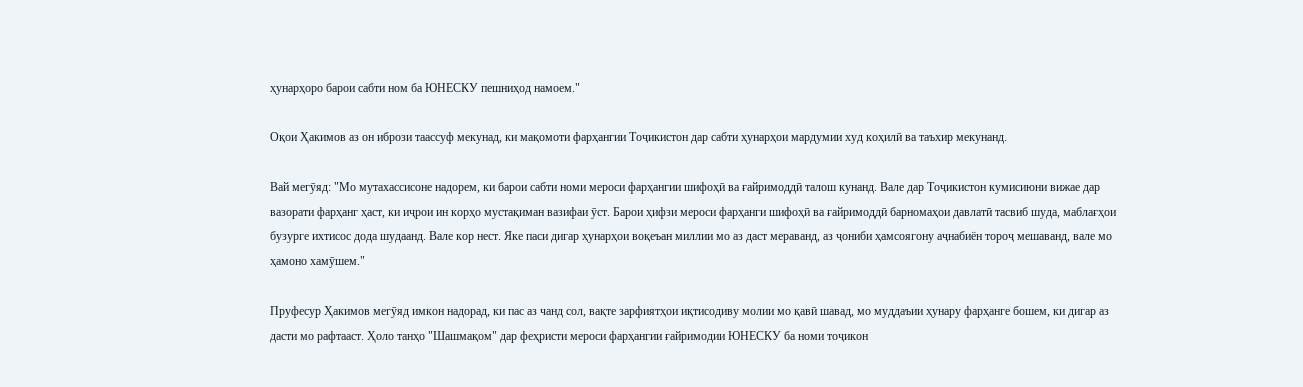ҳунарҳоро барои сабти ном ба ЮНЕСКУ пешниҳод намоем."

Оқои Ҳакимов аз он ибрози таассуф мекунад, ки мақомоти фарҳангии Тоҷикистон дар сабти ҳунарҳои мардумии худ коҳилӣ ва таъхир мекунанд.

Вай мегӯяд: "Мо мутахассисоне надорем, ки барои сабти номи мероси фарҳангии шифоҳӣ ва ғайримоддӣ талош кунанд. Вале дар Тоҷикистон кумисиюни вижае дар вазорати фарҳанг ҳаст, ки иҷрои ин корҳо мустақиман вазифаи ӯст. Барои ҳифзи мероси фарҳанги шифоҳӣ ва ғайримоддӣ барномаҳои давлатӣ тасвиб шуда, маблағҳои бузурге ихтисос дода шудаанд. Вале кор нест. Яке паси дигар ҳунарҳои воқеъан миллии мо аз даст мераванд, аз ҷониби ҳамсоягону аҷнабиён тороҷ мешаванд, вале мо ҳамоно хамӯшем."

Пруфесур Ҳакимов мегӯяд имкон надорад, ки пас аз чанд сол, вақте зарфиятҳои иқтисодиву молии мо қавӣ шавад, мо муддаъии ҳунару фарҳанге бошем, ки дигар аз дасти мо рафтааст. Ҳоло танҳо "Шашмақом" дар феҳристи мероси фарҳангии ғайримодии ЮНЕСКУ ба номи тоҷикон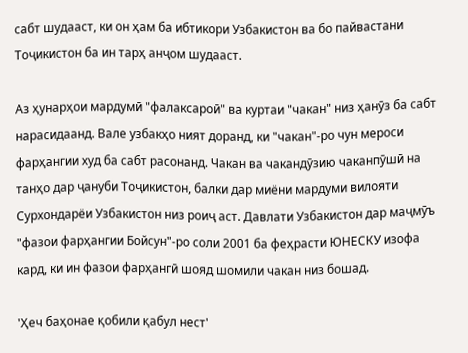сабт шудааст, ки он ҳам ба ибтикори Узбакистон ва бо пайвастани Тоҷикистон ба ин тарҳ анҷом шудааст.

Аз ҳунарҳои мардумӣ "фалаксароӣ" ва куртаи "чакан" низ ҳанӯз ба сабт нарасидаанд. Вале узбакҳо ният доранд, ки "чакан"-ро чун мероси фарҳангии худ ба сабт расонанд. Чакан ва чакандӯзию чаканпӯшӣ на танҳо дар ҷануби Тоҷикистон, балки дар миёни мардуми вилояти Сурхондарёи Узбакистон низ роиҷ аст. Давлати Узбакистон дар маҷмӯъ "фазои фарҳангии Бойсун"-ро соли 2001 ба феҳрасти ЮНЕСКУ изофа кард, ки ин фазои фарҳангӣ шояд шомили чакан низ бошад.

'Ҳеч баҳонае қобили қабул нест'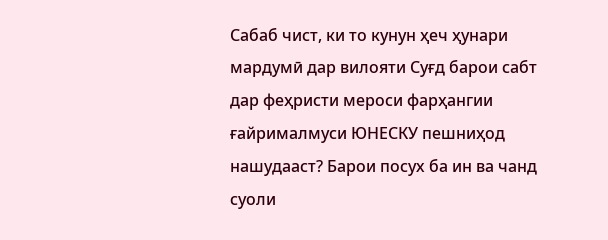Сабаб чист, ки то кунун ҳеч ҳунари мардумӣ дар вилояти Суғд барои сабт дар феҳристи мероси фарҳангии ғайрималмуси ЮНЕСКУ пешниҳод нашудааст? Барои посух ба ин ва чанд суоли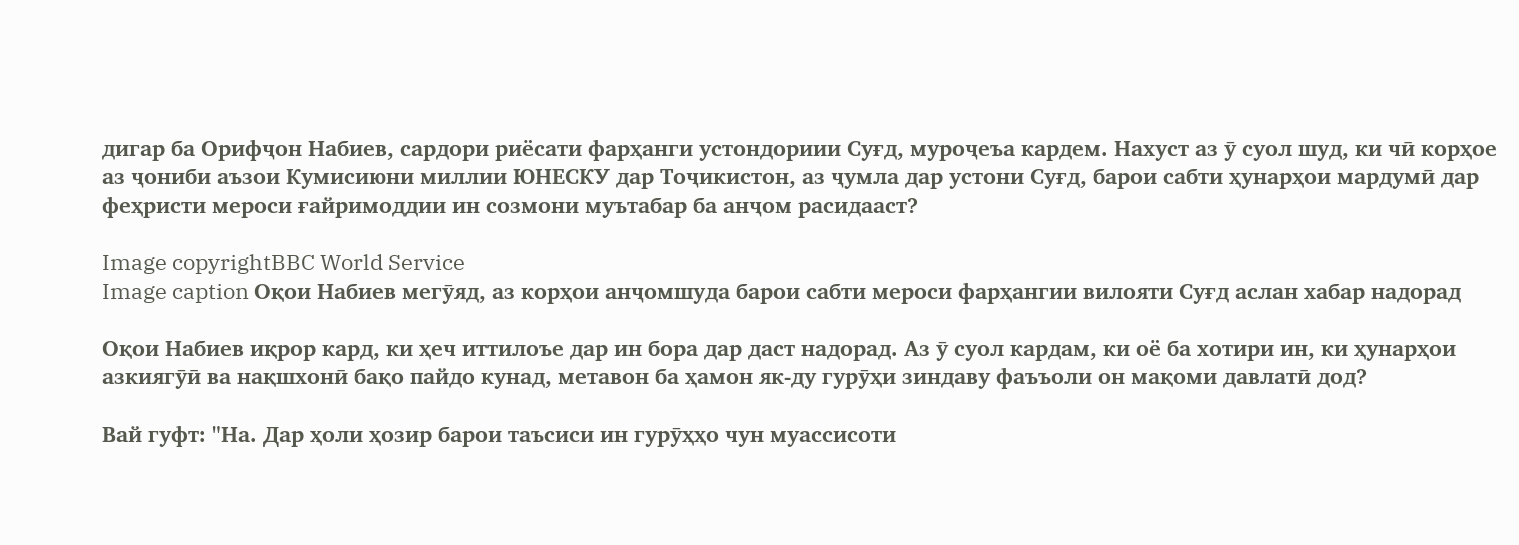дигар ба Орифҷон Набиев, сардори риёсати фарҳанги устондориии Суғд, муроҷеъа кардем. Нахуст аз ӯ суол шуд, ки чӣ корҳое аз ҷониби аъзои Кумисиюни миллии ЮНЕСКУ дар Тоҷикистон, аз ҷумла дар устони Суғд, барои сабти ҳунарҳои мардумӣ дар феҳристи мероси ғайримоддии ин созмони муътабар ба анҷом расидааст?

Image copyrightBBC World Service
Image caption Оқои Набиев мегӯяд, аз корҳои анҷомшуда барои сабти мероси фарҳангии вилояти Суғд аслан хабар надорад

Оқои Набиев иқрор кард, ки ҳеч иттилоъе дар ин бора дар даст надорад. Аз ӯ суол кардам, ки оё ба хотири ин, ки ҳунарҳои азкиягӯӣ ва нақшхонӣ бақо пайдо кунад, метавон ба ҳамон як-ду гурӯҳи зиндаву фаъъоли он мақоми давлатӣ дод?

Вай гуфт: "На. Дар ҳоли ҳозир барои таъсиси ин гурӯҳҳо чун муассисоти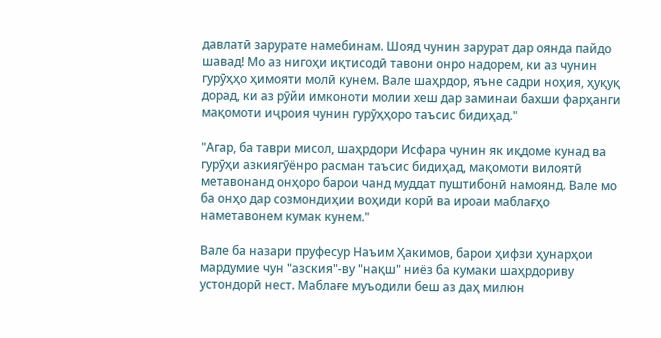давлатӣ зарурате намебинам. Шояд чунин зарурат дар оянда пайдо шавад! Мо аз нигоҳи иқтисодӣ тавони онро надорем, ки аз чунин гурӯҳҳо ҳимояти молӣ кунем. Вале шаҳрдор, яъне садри ноҳия, ҳуқуқ дорад, ки аз рӯйи имконоти молии хеш дар заминаи бахши фарҳанги мақомоти иҷроия чунин гурӯҳҳоро таъсис бидиҳад."

"Агар, ба таври мисол, шаҳрдори Исфара чунин як иқдоме кунад ва гурӯҳи азкиягӯёнро расман таъсис бидиҳад, мақомоти вилоятӣ метавонанд онҳоро барои чанд муддат пуштибонӣ намоянд. Вале мо ба онҳо дар созмондиҳии воҳиди корӣ ва ироаи маблағҳо наметавонем кумак кунем."

Вале ба назари пруфесур Наъим Ҳакимов, барои ҳифзи ҳунарҳои мардумие чун "азския"-ву "нақш" ниёз ба кумаки шаҳрдориву устондорӣ нест. Маблағе муъодили беш аз даҳ милюн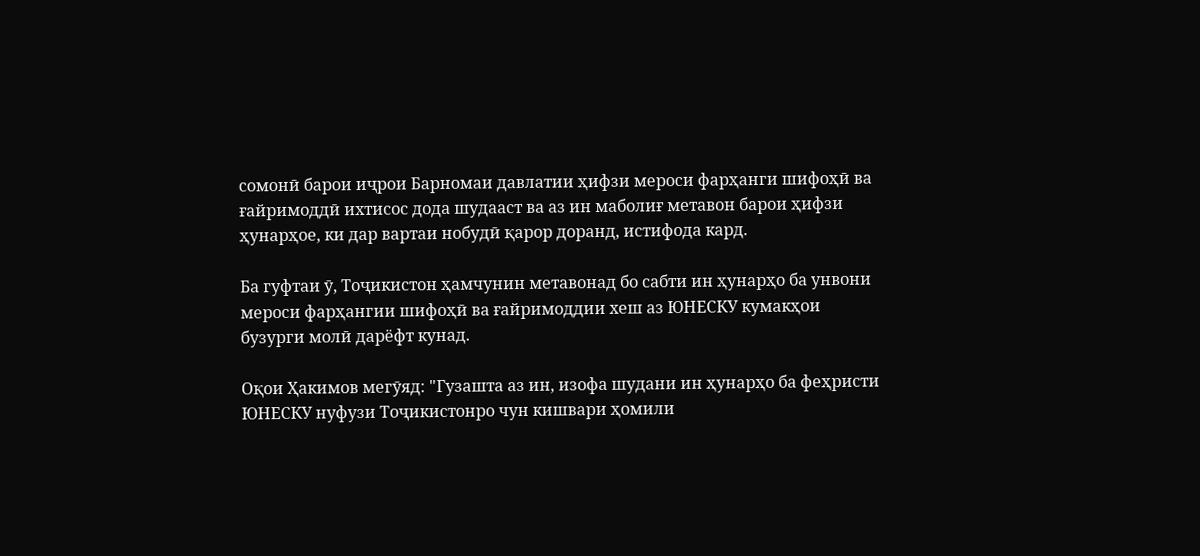сомонӣ барои иҷрои Барномаи давлатии ҳифзи мероси фарҳанги шифоҳӣ ва ғайримоддӣ ихтисос дода шудааст ва аз ин маболиғ метавон барои ҳифзи ҳунарҳое, ки дар вартаи нобудӣ қарор доранд, истифода кард.

Ба гуфтаи ӯ, Тоҷикистон ҳамчунин метавонад бо сабти ин ҳунарҳо ба унвони мероси фарҳангии шифоҳӣ ва ғайримоддии хеш аз ЮНЕСКУ кумакҳои бузурги молӣ дарёфт кунад.

Оқои Ҳакимов мегӯяд: "Гузашта аз ин, изофа шудани ин ҳунарҳо ба феҳристи ЮНЕСКУ нуфузи Тоҷикистонро чун кишвари ҳомили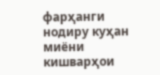фарҳанги нодиру куҳан миёни кишварҳои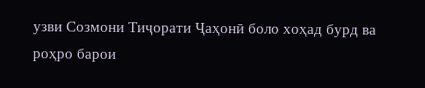узви Созмони Тиҷорати Ҷаҳонӣ боло хоҳад бурд ва роҳро барои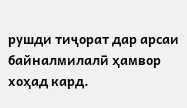рушди тиҷорат дар арсаи байналмилалӣ ҳамвор хоҳад кард.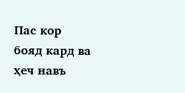Пас кор бояд кард ва ҳеч навъ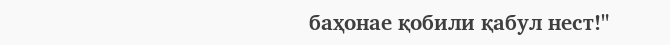баҳонае қобили қабул нест!"